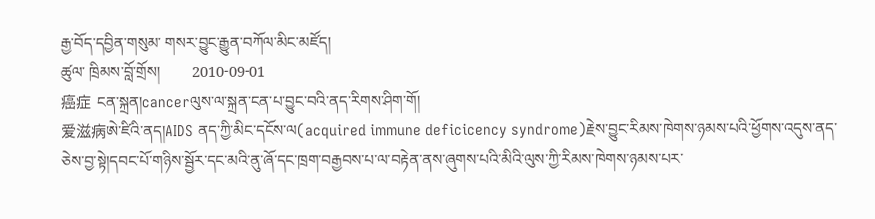རྒྱ་བོད་དབྱིན་གསུམ་ གསར་བྱུང་རྒྱུན་བཀོལ་མིང་མཛོད།
ཚུལ་ ཁྲིམས་བློ་གྲོས།        2010-09-01
癌症  ངན་སྐྲན།cancerལུས་ལ་སྐྲན་ངན་པ་བྱུང་བའི་ནད་རིགས་ཤིག་གོ།
爱滋病ཨེ་ཛིའི་ནད།AIDS ནད་ཀྱི་མིང་དངོས་ལ(acquired immune deficicency syndrome)རྗེས་བྱུང་རིམས་ཁེགས་ཉམས་པའི་ཕྱོགས་འདུས་ནད་ཅེས་བྱ་སྟེ།དབང་པོ་གཉིས་སྦྱོར་དང་མའི་ནུ་ཞོ་དང་ཁྲག་བརྒྱབས་པ་ལ་བརྟེན་ནས་ཞུགས་པའི་མིའི་ལུས་ཀྱི་རིམས་ཁེགས་ཉམས་པར་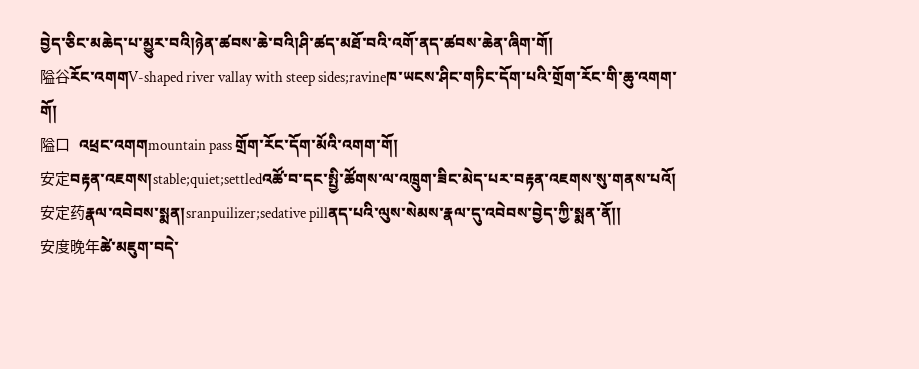བྱེད་ཅིང་མཆེད་པ་མྱུར་བའི།ཉེན་ཚབས་ཆེ་བའི།ཤི་ཚད་མཐོ་བའི་འགོ་ནད་ཚབས་ཆེན་ཞིག་གོ།
隘谷རོང་འགགV-shaped river vallay with steep sides;ravineཁ་ཡངས་ཤིང་གཏིང་དོག་པའི་གྲོག་རོང་གི་ཆུ་འགག་གོ།
隘口   འཕྲང་འགགmountain pass གྲོག་རོང་དོག་མོའི་འགག་གོ།
安定བརྟན་འཇགས།stable;quiet;settledའཚོ་བ་དང་སྤྱི་ཚོགས་ལ་འཁྲུག་ཟིང་མེད་པར་བརྟན་འཇགས་སུ་གནས་པའོ།
安定药རྣལ་འབེབས་སྨན།sranpuilizer;sedative pillནད་པའི་ལུས་སེམས་རྣལ་དུ་འབེབས་བྱེད་ཀྱི་སྨན་ནོ།།
安度晚年ཚེ་མཇུག་བདེ་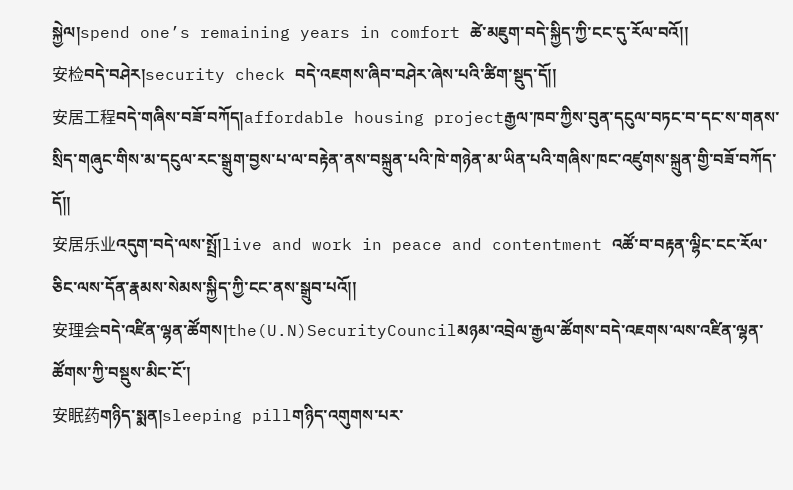སྐྱེལ།spend one’s remaining years in comfort ཚེ་མཇུག་བདེ་སྐྱིད་ཀྱི་ངང་དུ་རོལ་བའོ།།
安检བདེ་བཤེར།security check བདེ་འཇགས་ཞིབ་བཤེར་ཞེས་པའི་ཚིག་སྡུད་དོ།།
安居工程བདེ་གཞིས་བཟོ་བཀོད།affordable housing projectརྒྱལ་ཁབ་ཀྱིས་བུན་དངུལ་བཏང་བ་དང་ས་གནས་སྲིད་གཞུང་གིས་མ་དངུལ་རང་སྒྲུག་བྱས་པ་ལ་བརྟེན་ནས་བསྐྲུན་པའི་ཁེ་གཉེན་མ་ཡིན་པའི་གཞིས་ཁང་འཛུགས་སྐྲུན་གྱི་བཟོ་བཀོད་དོ།།
安居乐业འདུག་བདེ་ལས་སྤྲོ།live and work in peace and contentment འཚོ་བ་བརྟན་ལྷིང་ངང་རོལ་ཅིང་ལས་དོན་རྣམས་སེམས་སྐྱིད་ཀྱི་ངང་ནས་སྒྲུབ་པའོ།།
安理会བདེ་འཛིན་ལྷན་ཚོགས།the(U.N)SecurityCouncilམཉམ་འབྲེལ་རྒྱལ་ཚོགས་བདེ་འཇགས་ལས་འཛིན་ལྷན་ཚོགས་ཀྱི་བསྡུས་མིང་ངོ་།
安眠药གཉིད་སྨན།sleeping pillགཉིད་འགུགས་པར་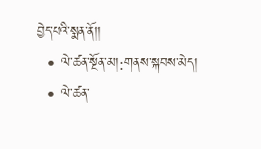བྱེད་པའི་སྨན་ནོ།།
  • ལེ་ཚན་སྔོན་མ།:གནས་སྐབས་མེད།
  • ལེ་ཚན་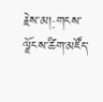རྗེས་མ།:གངས་ལྗོངས་ཚིག་མཛོད་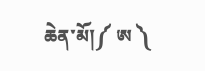ཆེན་མོ།༼ ཨ ༽